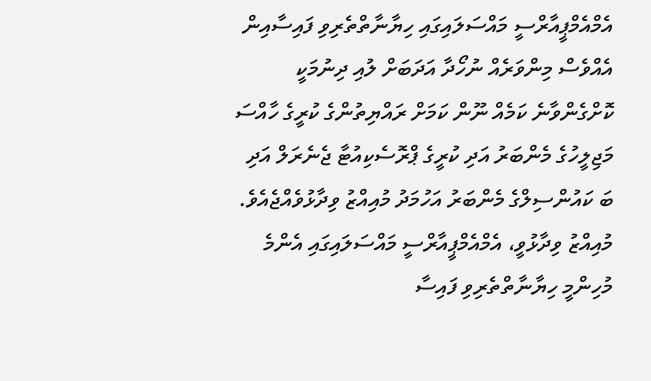އެމްއެމްޕީއާރްސީ މައްސަލައިގައި ހިޔާނާތްތެރިވި ފައިސާއިން އެއްވެސް މިންވަރެއް ނުހޯދާ އަދަބަށް ލުއި ދިނުމަކީ ކޮށްގެންވާނެ ކަމެއް ނޫން ކަމަށް ރައްޔިތުންގެ ކުރީގެ ހާއްސަ މަޖިލީހުގެ މެންބަރު އަދި ކުރީގެ ޕްރޮސެކިއުޓާ ޖެނެރަލް އަދި ބަ ކައުންސިލްގެ މެންބަރު އަހުމަދު މުއިއްޒު ވިދާޅުވެއްޖެއެވެ.
މުއިއްޒު ވިދާޅުވީ، އެމްއެމްޕީއާރްސީ މައްސަލައިގައި އެންމެ މުހިންމީ ހިޔާނާތްތެރިވި ފައިސާ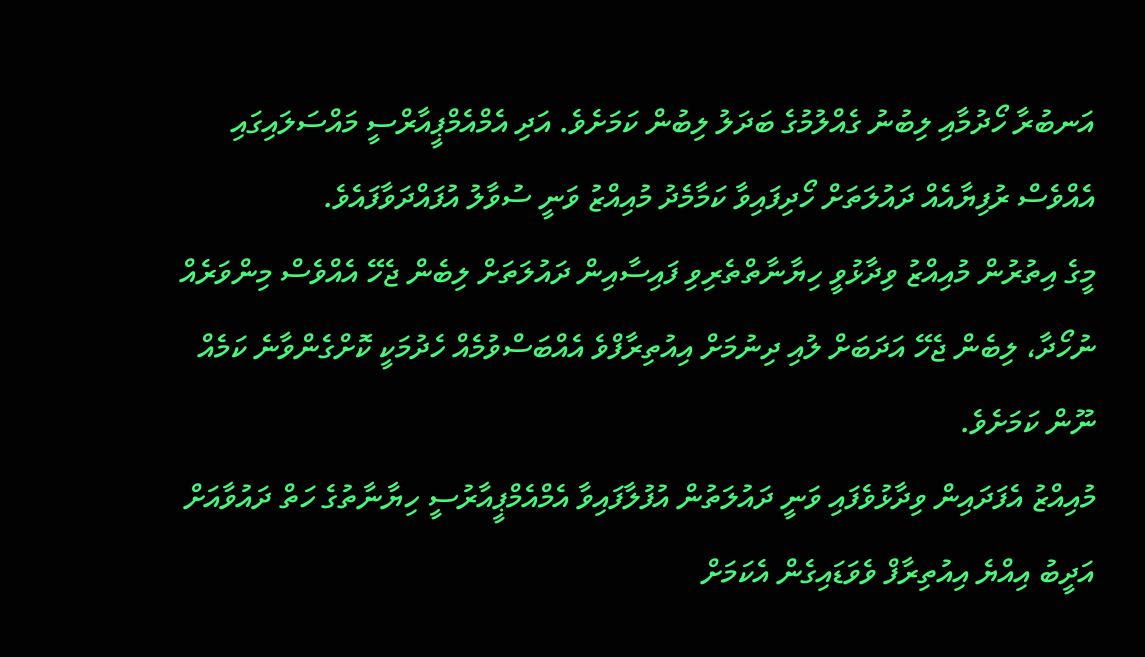އަނބުރާ ހޯދުމާއި ލިބުނު ގެއްލުމުގެ ބަދަލު ލިބުން ކަމަށެވެ. އަދި އެމްއެމްޕީއާރްސީ މައްސަލައިގައި އެއްވެސް ރުފިޔާއެއް ދައުލަތަށް ހޯދިފައިވާ ކަމާމެދު މުއިއްޒު ވަނީ ސުވާލު އުފައްދަވާފައެވެ.
މީގެ އިތުރުން މުއިއްޒު ވިދާޅުވީ ހިޔާނާތްތެރިވި ފައިސާއިން ދައުލަތަށް ލިބެން ޖެހޭ އެއްވެސް މިންވަރެއް ނުހޯދާ، ލިބެން ޖެހޭ އަދަބަށް ލުއި ދިނުމަށް އިއުތިރާފްވެ އެއްބަސްވުމެއް ހެދުމަކީ ކޮށްގެންވާނެ ކަމެއް ނޫން ކަމަށެވެ.
މުއިއްޒު އެފަދައިން ވިދާޅުވެފައި ވަނީ ދައުލަތުން އުފުލާފައިވާ އެމްއެމްޕީއާރުސީ ހިޔާނާތުގެ ހަތް ދައުވާއަށް އަދީބު އިއްޔެ އިއުތިރާފް ވެވަޑައިގެން އެކަމަށް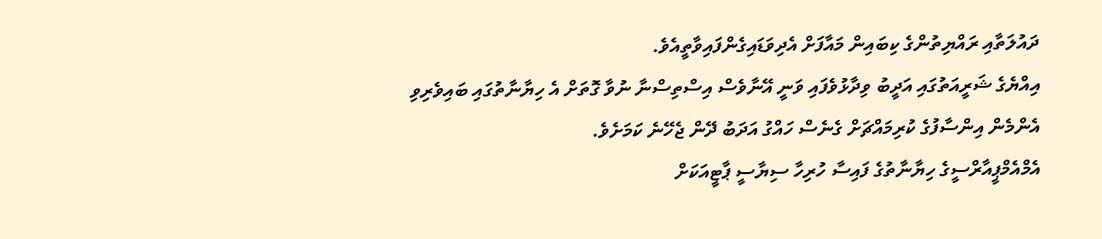ދައުލަތާއި ރައްޔިތުންގެ ކިބައިން މައާފަށް އެދިވަޑައިގެންފައިވާތީއެވެ.
އިއްޔެގެ ޝަރީއަތުގައި އަދީބު ވިދާޅުވެފައި ވަނީ އޭނާވެސް އިސްތިސްނާ ނުވާ ގޮތަށް އެ ހިޔާނާތުގައި ބައިވެރިވި އެންމެން އިންސާފުގެ ކުރިމައްޗަށް ގެނެސް ހައްގު އަދަބު ދޭން ޖެހޭނެ ކަމަށެވެ.
އެމްއެމްޕީއާރްސީގެ ހިޔާނާތުގެ ފައިސާ ހުރިހާ ސިޔާސީ ޕާޓީއަކަށް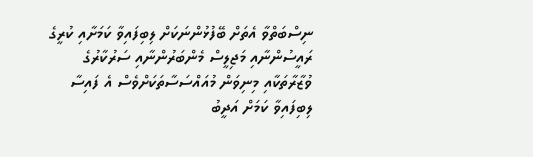ނިސްބަތްވާ އެތަށް ބޭފުޅުންނަކަށް ލިބިފައިވާ ކަމަށާއި ކުރީގެ ރައީސުންނާއި މަޖިލީސް މެންބަރުންނާއި ސަރުކާރުގެ ވުޒާރާތަކާއި މިނިވަން މުއައްސަސާތަކަށްވެސް އެ ފައިސާ ލިބިފައިވާ ކަމަށް އަދީބު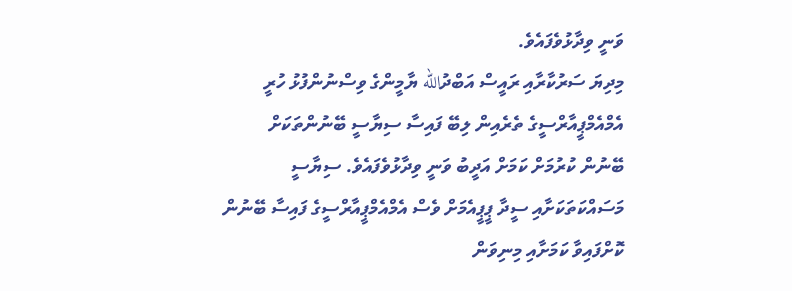ވަނީ ވިދާޅުވެފައެވެ.
މިދިޔަ ސަރުކާރާއި ރައީސް އަބްދުالله ޔާމީންގެ ވިސްނުންފުޅު ހުރީ އެމްއެމްޕީއާރްސީގެ ތެރެއިން ލިބޭ ފައިސާ ސިޔާސީ ބޭނުންތަކަށް ބޭނުން ކުރުމަށް ކަމަށް އަދީބު ވަނީ ވިދާޅުވެފައެވެ. ސިޔާސީ މަސައްކަތަކަށާއި ސީދާ ޕީޕީއެމަށް ވެސް އެމްއެމްޕީއާރްސީގެ ފައިސާ ބޭނުން ކޮށްފައިވާ ކަމަށާއި މިނިވަން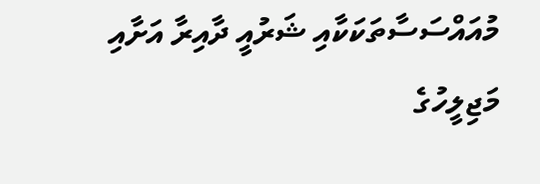މުއައްސަސާތަކަކާއި ޝަރުއީ ދާއިރާ އަށާއި މަޖިލީހުގެ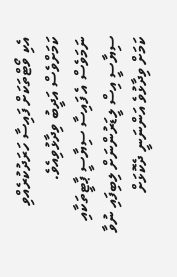އެކި ވޯޓްތަކަށް ފައިސާ ހަރަދުކުރެއްވި ކަމަށްވެސް އަދީބު ވިދާޅުވިއެވެ.
ނަމަވެސް އެ ފައިސާ ސިޔާސީ ޕާޓީތަކާއި ސިޔާސީ އިސް ލީޑަރުންނަށް ލިބިފައި ނުވާ ކަމަށް ވިދާޅުވެ އަންނަނީ ދެކޮޅަށް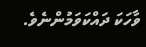ވާހަކަ ދައްކަވަމުންނެވެ.